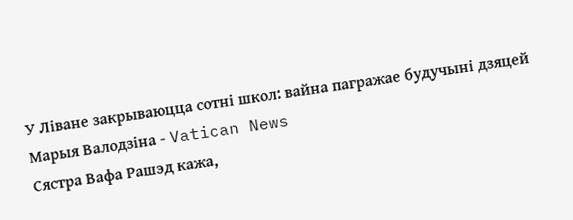У Ліване закрываюцца сотні школ: вайна пагражае будучыні дзяцей
Марыя Валодзіна - Vatican News
Сястра Вафа Рашэд кажа,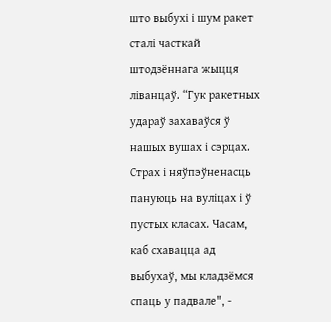што выбухі і шум ракет сталі часткай штодзённага жыцця ліванцаў. “Гук ракетных удараў захаваўся ў нашых вушах і сэрцах. Страх і няўпэўненасць пануюць на вуліцах і ў пустых класах. Часам, каб схавацца ад выбухаў, мы кладзёмся спаць у падвале", -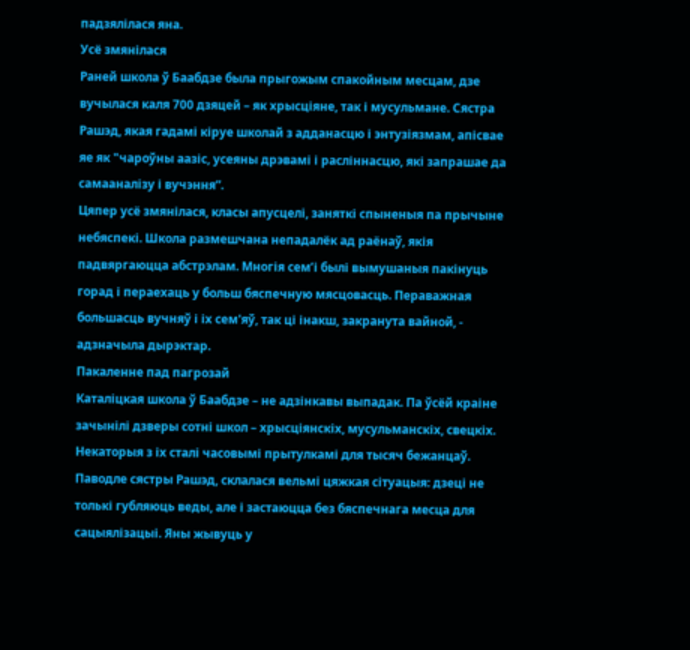падзялілася яна.
Усё змянілася
Раней школа ў Баабдзе была прыгожым спакойным месцам, дзе вучылася каля 700 дзяцей – як хрысціяне, так і мусульмане. Сястра Рашэд, якая гадамі кіруе школай з адданасцю і энтузіязмам, апісвае яе як "чароўны аазіс, усеяны дрэвамі і расліннасцю, які запрашае да самааналізу і вучэння”.
Цяпер усё змянілася, класы апусцелі, заняткі спыненыя па прычыне небяспекі. Школа размешчана непадалёк ад раёнаў, якія падвяргаюцца абстрэлам. Многія сем’і былі вымушаныя пакінуць горад і пераехаць у больш бяспечную мясцовасць. Пераважная большасць вучняў і іх сем'яў, так ці інакш, закранута вайной, - адзначыла дырэктар.
Пакаленне пад пагрозай
Каталіцкая школа ў Баабдзе – не адзінкавы выпадак. Па ўсёй краіне зачынілі дзверы сотні школ – хрысціянскіх, мусульманскіх, свецкіх. Некаторыя з іх сталі часовымі прытулкамі для тысяч бежанцаў. Паводле сястры Рашэд, склалася вельмі цяжкая сітуацыя: дзеці не толькі губляюць веды, але і застаюцца без бяспечнага месца для сацыялізацыі. Яны жывуць у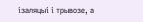ізаляцыі і трывозе, а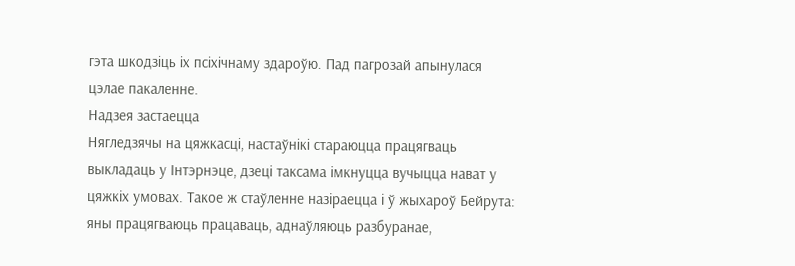гэта шкодзіць іх псіхічнаму здароўю. Пад пагрозай апынулася цэлае пакаленне.
Надзея застаецца
Нягледзячы на цяжкасці, настаўнікі стараюцца працягваць выкладаць у Інтэрнэце, дзеці таксама імкнуцца вучыцца нават у цяжкіх умовах. Такое ж стаўленне назіраецца і ў жыхароў Бейрута: яны працягваюць працаваць, аднаўляюць разбуранае,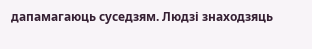дапамагаюць суседзям. Людзі знаходзяць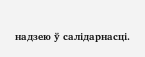надзею ў салідарнасці.